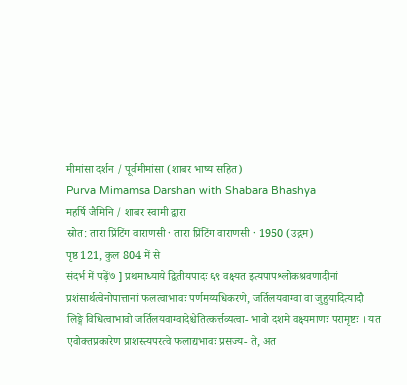मीमांसा दर्शन / पूर्वमीमांसा (शाबर भाष्य सहित)
Purva Mimamsa Darshan with Shabara Bhashya
महर्षि जैमिनि / शाबर स्वामी द्वारा
स्रोत: तारा प्रिंटिंग वाराणसी · तारा प्रिंटिंग वाराणसी · 1950 (उद्गम)
पृष्ठ 121, कुल 804 में से
संदर्भ में पढ़ें७ ] प्रथमाध्याये द्वितीयपादः ६९ वक्ष्यत इत्यपापश्लोकश्रवणादीनां प्रशंसार्थत्वेनोपात्तानां फलत्वाभावः पर्णमय्यधिकरणे, जर्तिलयवाग्वा वा जुहुयादित्यादौ लिङ्गे विधित्वाभावो जर्तिलयवाग्वादेश्चेतित्कर्त्तव्यत्वा- भावो दशमे वक्ष्यमाणः परामृष्टः । यत एवोक्तप्रकारेण प्राशस्त्यपरत्वे फलाद्यभावः प्रसज्य- ते, अत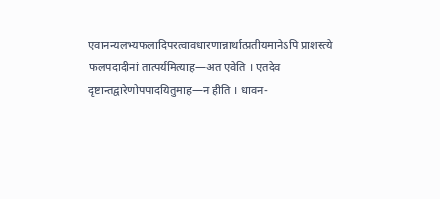एवानन्यलभ्यफलादिपरत्वावधारणान्नार्थात्प्रतीयमानेऽपि प्राशस्त्ये फलपदादीनां तात्पर्यमित्याह—अत एवेति । एतदेव दृष्टान्तद्वारेणोपपादयितुमाह—न हीति । धावन-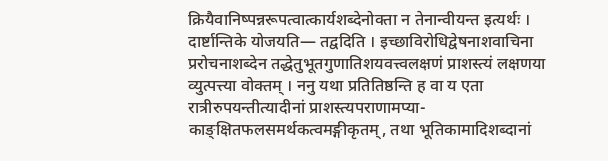क्रियैवानिष्पन्नरूपत्वात्कार्यशब्देनोक्ता न तेनान्वीयन्त इत्यर्थः । दार्ष्टान्तिके योजयति— तद्वदिति । इच्छाविरोधिद्वेषनाशवाचिना प्ररोचनाशब्देन तद्धेतुभूतगुणातिशयवत्त्वलक्षणं प्राशस्त्यं लक्षणया व्युत्पत्त्या वोक्तम् । ननु यथा प्रतितिष्ठन्ति ह वा य एता रात्रीरुपयन्तीत्यादीनां प्राशस्त्यपराणामप्या- काङ्क्षितफलसमर्थकत्वमङ्गीकृतम्, तथा भूतिकामादिशब्दानां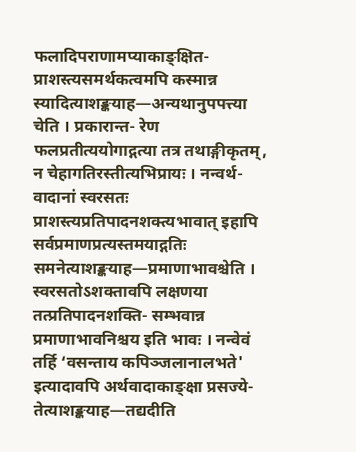फलादिपराणामप्याकाङ्क्षित- प्राशस्त्यसमर्थकत्वमपि कस्मान्न स्यादित्याशङ्कयाह—अन्यथानुपपत्त्या चेति । प्रकारान्त- रेण फलप्रतीत्ययोगाद्गत्या तत्र तथाङ्गीकृतम्, न चेहागतिरस्तीत्यभिप्रायः । नन्वर्थ- वादानां स्वरसतः प्राशस्त्यप्रतिपादनशक्त्यभावात् इहापि सर्वप्रमाणप्रत्यस्तमयाद्गतिः समनेत्याशङ्कयाह—प्रमाणाभावश्चेति । स्वरसतोऽशक्तावपि लक्षणया तत्प्रतिपादनशक्ति- सम्भवान्न प्रमाणाभावनिश्चय इति भावः । नन्वेवं तर्हि ‘वसन्ताय कपिञ्जलानालभते' इत्यादावपि अर्थवादाकाङ्क्षा प्रसज्ये- तेत्याशङ्कयाह—तद्यदीति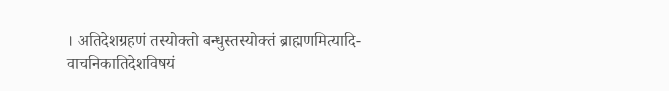। अतिदेशग्रहणं तस्योक्तो बन्धुस्तस्योक्तं ब्राह्मणमित्यादि- वाचनिकातिदेशविषयं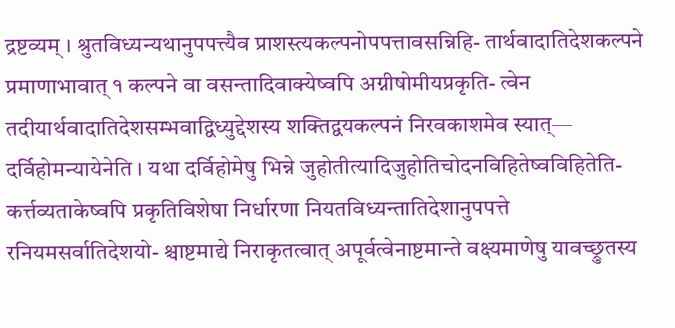द्रष्टव्यम् । श्रुतविध्यन्यथानुपपत्त्यैव प्राशस्त्यकल्पनोपपत्तावसन्निहि- तार्थवादातिदेशकल्पने प्रमाणाभावात् १ कल्पने वा वसन्तादिवाक्येष्वपि अग्नीषोमीयप्रकृति- त्वेन तदीयार्थवादातिदेशसम्भवाद्विध्युद्देशस्य शक्तिद्वयकल्पनं निरवकाशमेव स्यात्— दर्विहोमन्यायेनेति । यथा दर्विहोमेषु भिन्ने जुहोतीत्यादिजुहोतिचोदनविहितेष्वविहितेति- कर्त्तव्यताकेष्वपि प्रकृतिविशेषा निर्धारणा नियतविध्यन्तातिदेशानुपपत्ते रनियमसर्वातिदेशयो- श्चाष्टमाद्ये निराकृतत्वात् अपूर्वत्वेनाष्टमान्ते वक्ष्यमाणेषु यावच्छ्रुतस्य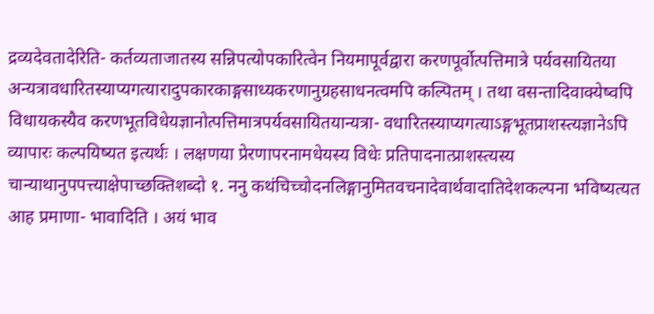द्रव्यदेवतादेरिति- कर्तव्यताजातस्य सन्निपत्योपकारित्वेन नियमापूर्वद्वारा करणपूर्वोत्पत्तिमात्रे पर्यवसायितया अन्यत्रावधारितस्याप्यगत्यारादुपकारकाङ्गसाध्यकरणानुग्रहसाधनत्वमपि कल्पितम् । तथा वसन्तादिवाक्येष्वपि विधायकस्यैव करणभूतविधेयज्ञानोत्पत्तिमात्रपर्यवसायितयान्यत्रा- वधारितस्याप्यगत्याऽङ्गभूतप्राशस्त्यज्ञानेऽपि व्यापारः कल्पयिष्यत इत्यर्थः । लक्षणया प्रेरणापरनामधेयस्य विधेः प्रतिपादनात्प्राशस्त्यस्य चान्याथानुपपत्त्याक्षेपाच्छक्तिशब्दो १. ननु कथंचिच्चोदनलिङ्गानुमितवचनादेवार्थवादातिदेशकल्पना भविष्यत्यत आह प्रमाणा- भावादिति । अयं भाव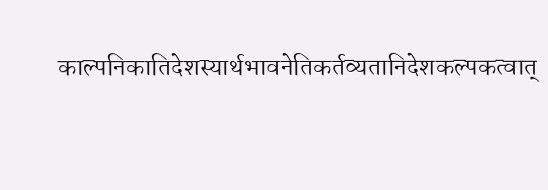काल्पनिकातिदेशस्यार्थभावनेतिकर्तव्यतानिदेशकल्पकत्वात्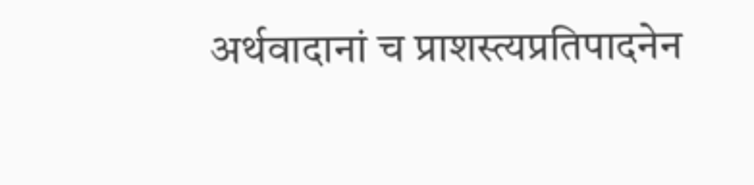अर्थवादानां च प्राशस्त्यप्रतिपादनेन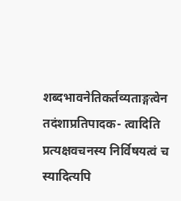शब्दभावनेतिकर्तव्यताङ्गत्वेन तदंशाप्रतिपादक- त्वादिति प्रत्यक्षवचनस्य निर्विषयत्वं च स्यादित्यपि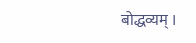बोद्धव्यम् ।